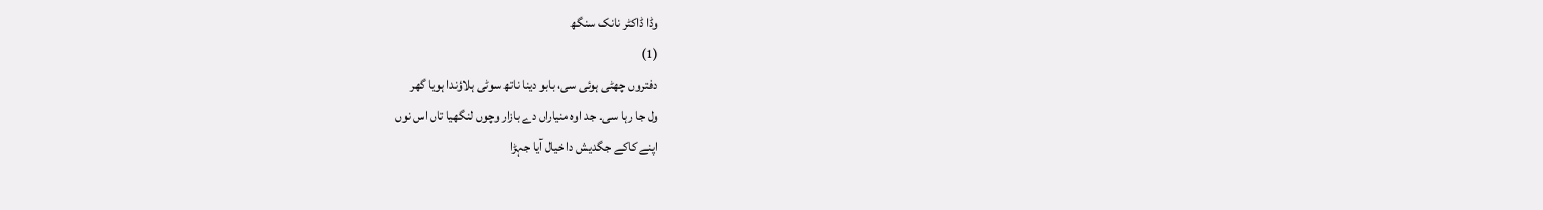وڈا ڈاکٹر نانک سنگھ
(1)
دفتروں چھٹی ہوئی سی، بابو دینا ناتھ سوٹی ہلاؤندا ہویا گھر
ول جا رہا سی۔ جد اوہ منیاراں دے بازار وچوں لنگھیا تاں اس نوں
اپنے کاکے جگدیش دا خیال آیا جہڑا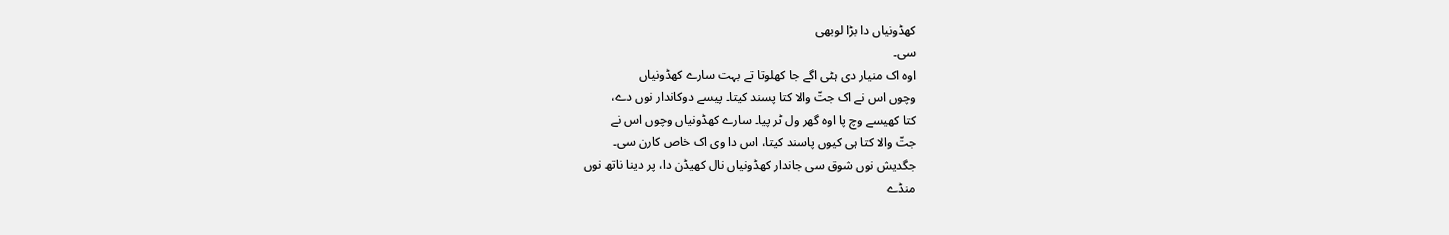کھڈونیاں دا بڑا لوبھی
سی۔
اوہ اک منیار دی ہٹی اگے جا کھلوتا تے بہت سارے کھڈونیاں
وچوں اس نے اک جتّ والا کتا پسند کیتا۔ پیسے دوکاندار نوں دے،
کتا کھیسے وچ پا اوہ گھر ول ٹر پیا۔ سارے کھڈونیاں وچوں اس نے
جتّ والا کتا ہی کیوں پاسند کیتا، اس دا وی اک خاص کارن سی۔
جگدیش نوں شوق سی جاندار کھڈونیاں نال کھیڈن دا، پر دینا ناتھ نوں
منڈے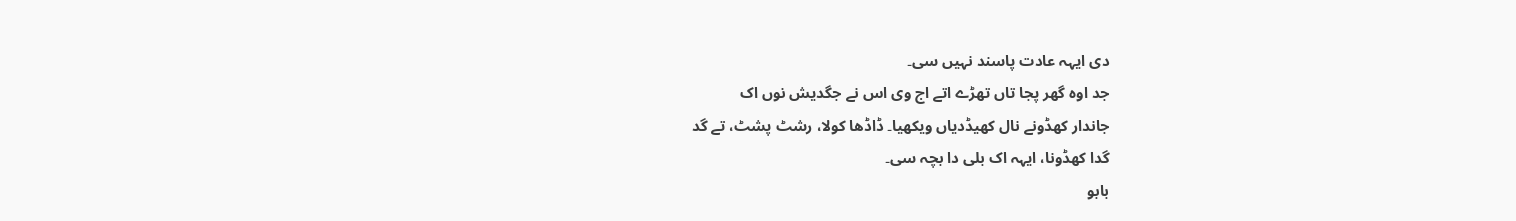دی ایہہ عادت پاسند نہیں سی۔
جد اوہ گھر پجا تاں تھڑے اتے اج وی اس نے جگدیش نوں اک
جاندار کھڈونے نال کھیڈدیاں ویکھیا۔ ڈاڈھا کولا، رشٹ پشٹ، تے گد
گدا کھڈونا، ایہہ اک بلی دا بچہ سی۔
بابو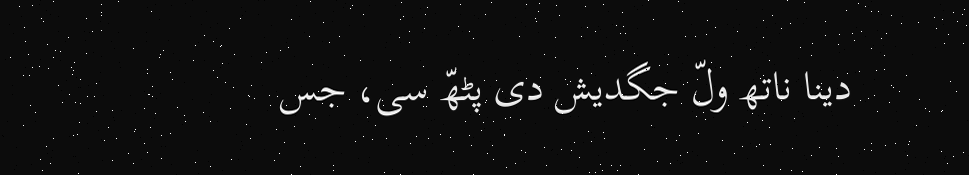دینا ناتھ ولّ جگدیش دی پٹھّ سی، جس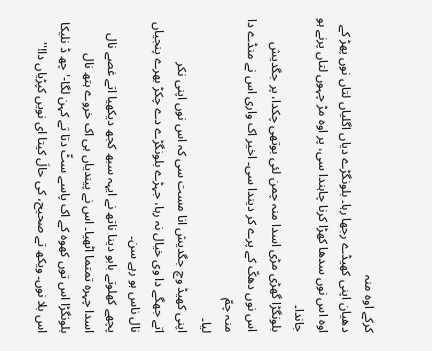کرکے اوہ منہ
دھیان اپنی کھیڈے رجھا رہا۔ بلونگڑے دیاں اگلیاں لتاں نوں پھڑ کے
اوہ اس نوں سدھا کھڑا کرنا چاہندا سی، پر اوہ مڑ چہوں لتاں پرنے ہو
جاندا۔
بلونگڑا گھڑی مڑی اسدا منہ چمن لئی بوتھی چکدا، پر جگدیش
اس نوں دھکّ کے پرے کر دیندا سی۔ اخیر اک واری اس نے منڈے دا منہ چمّ
لیا۔
اپنی کھیڈ وچ جگدیش انا مست سی کہ اس نوں اپنی نکر
اتے جھگے دا وی خیال نہ رہا، جہڑے بلونگڑے دے چکڑ بھرے پنجیاں
نال ناس ہو رہے سن۔
پچھے کھلوتے بابو دینا ناتھ نے ایہہ سبھ کجھ دیکھیا اتے غصے نال
اسدا چہرہ تمتما اٹھیا۔ اس نے پیندیاں ہی اک خروے ہتھ نال
بلونگڑا اس توں کھوہ کے اک پاسے سٹّ دتا تے کہن لگا-'چھ ڈ نلیکا
اس بلا نوں۔ ویکھ تے صحیح، کی حالَ کیتا ای نویں کپڑیاں دا!''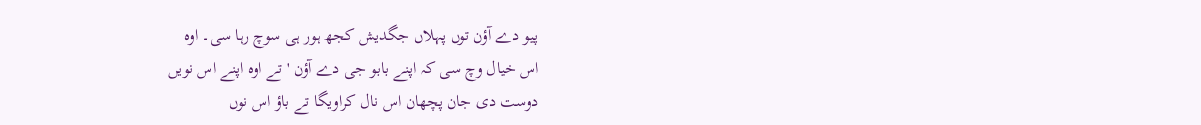پیو دے آؤن توں پہلاں جگدیش کجھ ہور ہی سوچ رہا سی۔ اوہ
اس خیال وچ سی کہ اپنے بابو جی دے آؤن 'تے اوہ اپنے اس نویں
دوست دی جان پچھان اس نال کراویگا تے باؤ اس نوں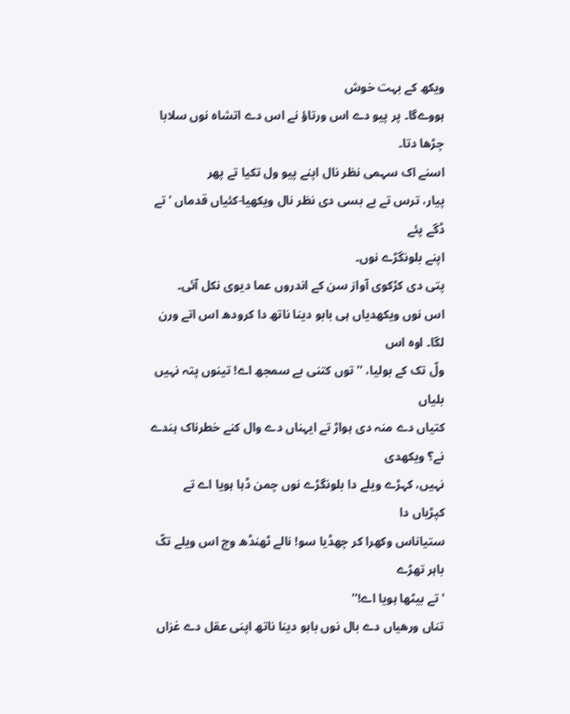ویکھ کے بہت خوش
ہووےگا۔ پر پیو دے اس ورتاؤ نے اس دے اتشاہ نوں سلابا چڑھا دتا۔
اسنے اک سہمی نظر نال اپنے پیو ول تکیا تے پھر
پیار، ترس تے بے بسی دی نظر نال ویکھیا-کئیاں قدماں 'تے ڈگے پئے
اپنے بلونگڑے نوں۔
پتی دی کڑکوی آواز سن کے اندروں عما دیوی نکل آئی۔
اس نوں ویکھدیاں ہی بابو دینا ناتھ دا کرودھ اس اتے ورن لگا۔ اوہ اس
ولّ تک کے بولیا، ''توں کتنی بے سمجھ اے! تینوں پتہ نہیں بلیاں
کتیاں دے منہ دی ہواڑ تے ایہناں دے وال کنے خطرناک ہندے نے؟ ویکھدی
نہیں، کہڑے ویلے دا بلونگڑے نوں چمن ڈہا ہویا اے تے کپڑیاں دا
ستیاناس وکھرا کر چھڈیا سو! نالے ٹھنڈھ وچ اس ویلے تکّ باہر تھڑے
'تے بیٹھا ہویا اے!''
تناں ورھیاں دے بال نوں بابو دینا ناتھ اپنی عقل دے غزاں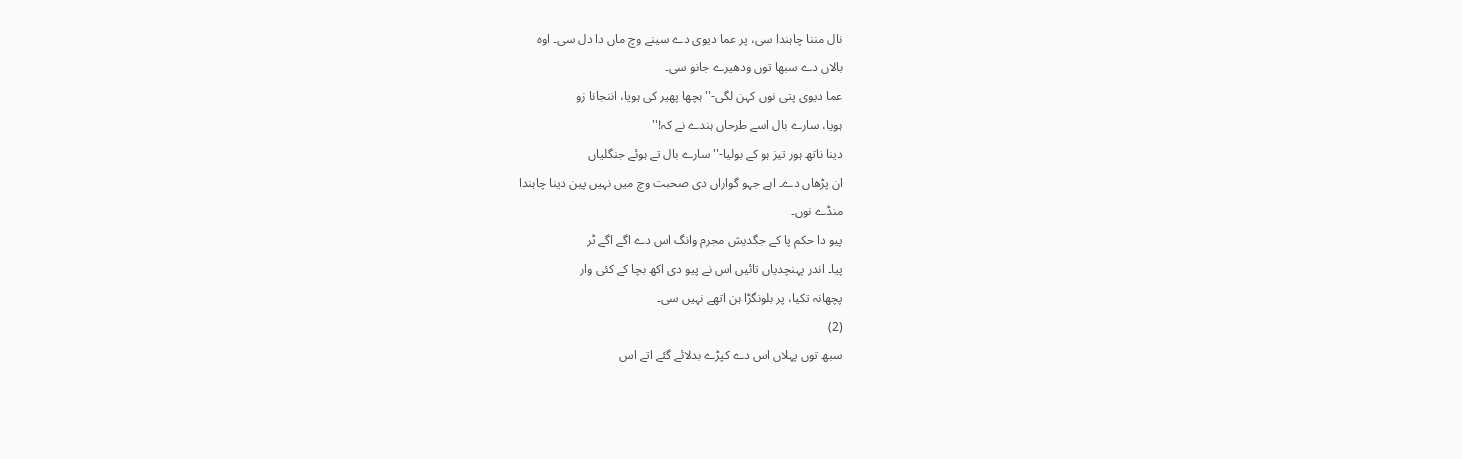نال مننا چاہندا سی، پر عما دیوی دے سینے وچ ماں دا دل سی۔ اوہ
بالاں دے سبھا توں ودھیرے جانو سی۔
عما دیوی پتی نوں کہن لگی-''ہچھا پھیر کی ہویا، اننجانا زو
ہویا، سارے بال اسے طرحاں ہندے نے کہ!''
دینا ناتھ ہور تیز ہو کے بولیا-''سارے بال تے ہوئے جنگلیاں
ان پڑھاں دے۔ اہے جہو گواراں دی صحبت وچ میں نہیں پین دینا چاہندا
منڈے نوں۔
پیو دا حکم پا کے جگدیش مجرم وانگ اس دے اگے اگے ٹر
پیا۔ اندر پہنچدیاں تائیں اس نے پیو دی اکھ بچا کے کئی وار
پچھانہ تکیا، پر بلونگڑا ہن اتھے نہیں سی۔
(2)
سبھ توں پہلاں اس دے کپڑے بدلائے گئے اتے اس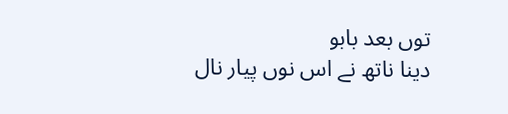توں بعد بابو
دینا ناتھ نے اس نوں پیار نال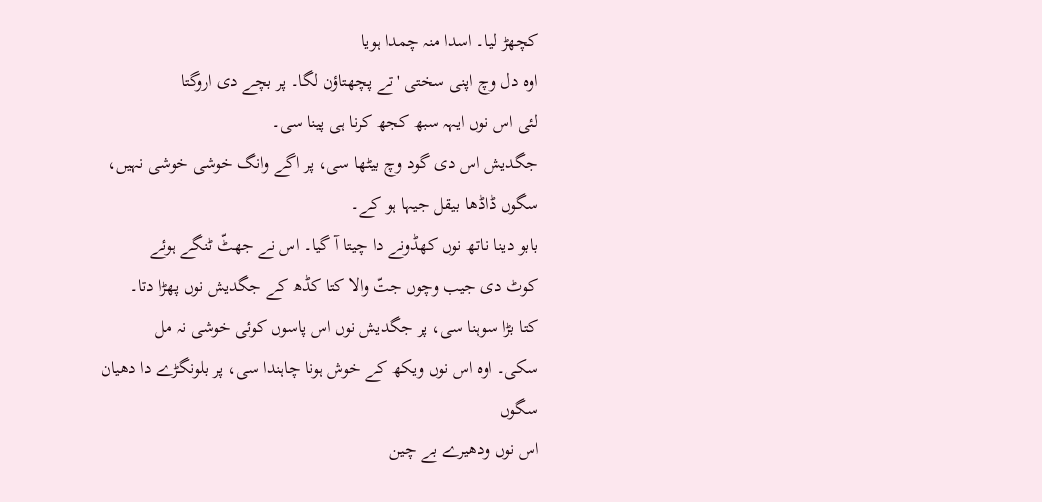کچھڑ لیا۔ اسدا منہ چمدا ہویا
اوہ دل وچ اپنی سختی 'تے پچھتاؤن لگا۔ پر بچے دی اروگتا
لئی اس نوں ایہہ سبھ کجھ کرنا ہی پینا سی۔
جگدیش اس دی گود وچ بیٹھا سی، پر اگے وانگ خوشی خوشی نہیں،
سگوں ڈاڈھا بیقل جیہا ہو کے۔
بابو دینا ناتھ نوں کھڈونے دا چیتا آ گیا۔ اس نے جھٹّ ٹنگے ہوئے
کوٹ دی جیب وچوں جتّ والا کتا کڈھ کے جگدیش نوں پھڑا دتا۔
کتا بڑا سوہنا سی، پر جگدیش نوں اس پاسوں کوئی خوشی نہ مل
سکی۔ اوہ اس نوں ویکھ کے خوش ہونا چاہندا سی، پر بلونگڑے دا دھیان سگوں
اس نوں ودھیرے بے چین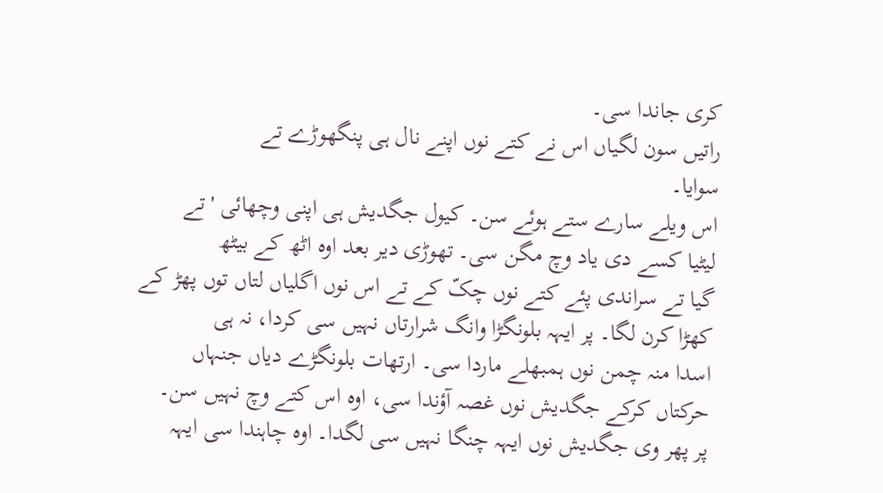کری جاندا سی۔
راتیں سون لگیاں اس نے کتے نوں اپنے نال ہی پنگھوڑے تے
سوایا۔
اس ویلے سارے ستے ہوئے سن۔ کیول جگدیش ہی اپنی وچھائی 'تے
لیٹیا کسے دی یاد وچ مگن سی۔ تھوڑی دیر بعد اوہ اٹھ کے بیٹھ
گیا تے سراندی پئے کتے نوں چکّ کے تے اس نوں اگلیاں لتاں توں پھڑ کے
کھڑا کرن لگا۔ پر ایہہ بلونگڑا وانگ شرارتاں نہیں سی کردا، نہ ہی
اسدا منہ چمن نوں ہمبھلے ماردا سی۔ ارتھات بلونگڑے دیاں جنہاں
حرکتاں کرکے جگدیش نوں غصہ آؤندا سی، اوہ اس کتے وچ نہیں سن۔
پر پھر وی جگدیش نوں ایہہ چنگا نہیں سی لگدا۔ اوہ چاہندا سی ایہہ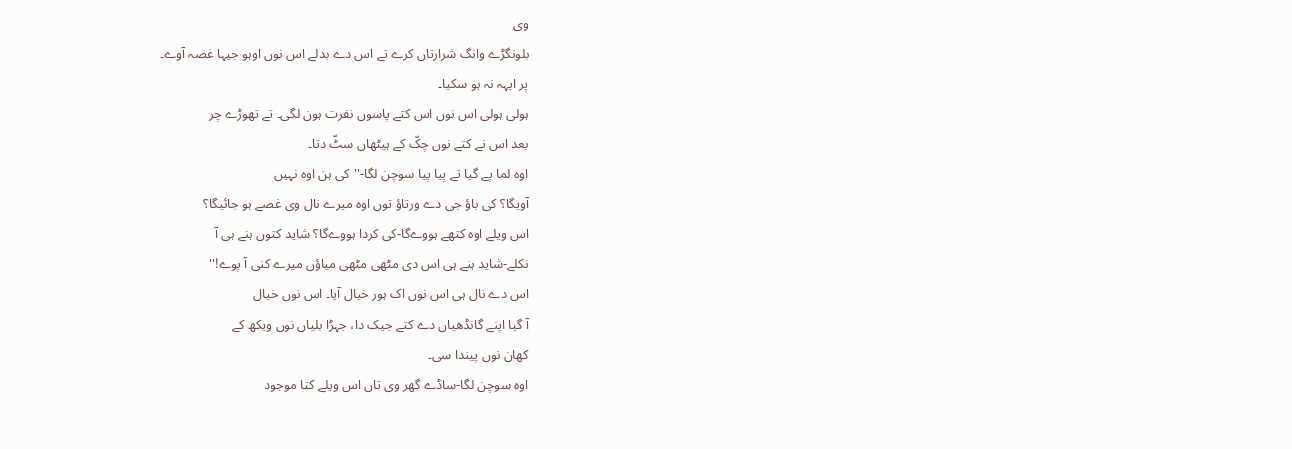وی
بلونگڑے وانگ شرارتاں کرے تے اس دے بدلے اس نوں اوہو جیہا غصہ آوے۔
پر ایہہ نہ ہو سکیا۔
ہولی ہولی اس نوں اس کتے پاسوں نفرت ہون لگی۔ تے تھوڑے چر
بعد اس نے کتے نوں چکّ کے ہیٹھاں سٹّ دتا۔
اوہ لما پے گیا تے پیا پیا سوچن لگا-''کی ہن اوہ نہیں
آویگا؟ کی باؤ جی دے ورتاؤ توں اوہ میرے نال وی غصے ہو جائیگا؟
اس ویلے اوہ کتھے ہووےگا-کی کردا ہووےگا؟ شاید کتوں ہنے ہی آ
نکلے-شاید ہنے ہی اس دی مٹھی مٹھی میاؤں میرے کنی آ پوے!''
اس دے نال ہی اس نوں اک ہور خیال آیا۔ اس نوں خیال
آ گیا اپنے گانڈھیاں دے کتے جیک دا، جہڑا بلیاں نوں ویکھ کے
کھان نوں پیندا سی۔
اوہ سوچن لگا-ساڈے گھر وی تاں اس ویلے کتا موجود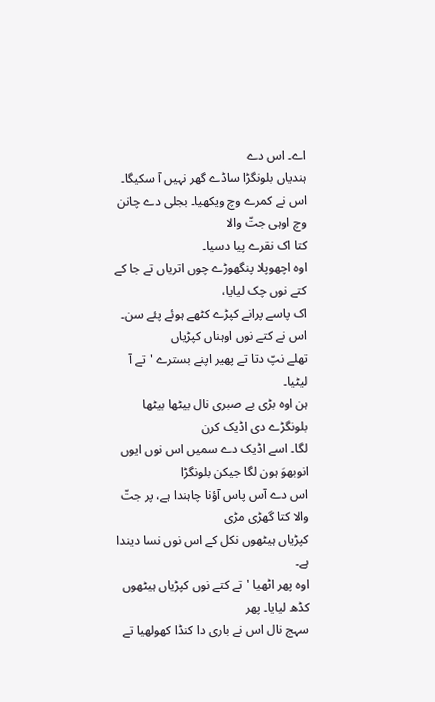اے۔ اس دے
ہندیاں بلونگڑا ساڈے گھر نہیں آ سکیگا۔
اس نے کمرے وچ ویکھیا۔ بجلی دے چانن وچ اوہی جتّ والا
کتا اک نقرے پیا دسیا۔
اوہ اچھوپلا پنگھوڑے چوں اتریاں تے جا کے کتے نوں چک لیایا،
اک پاسے پرانے کپڑے کٹھے ہوئے پئے سن۔ اس نے کتے نوں اوہناں کپڑیاں
تھلے نپّ دتا تے پھیر اپنے بسترے 'تے آ لیٹیا۔
ہن اوہ بڑی بے صبری نال بیٹھا بیٹھا بلونگڑے دی اڈیک کرن
لگا۔ اسے اڈیک دے سمیں اس نوں ایوں انوبھوَ ہون لگا جیکن بلونگڑا
اس دے آس پاس آؤنا چاہندا ہے، پر جتّ والا کتا گھڑی مڑی
کپڑیاں ہیٹھوں نکل کے اس نوں نسا دیندا ہے۔
اوہ پھر اٹھیا 'تے کتے نوں کپڑیاں ہیٹھوں کڈھ لیایا۔ پھر
سہج نال اس نے باری دا کنڈا کھولھیا تے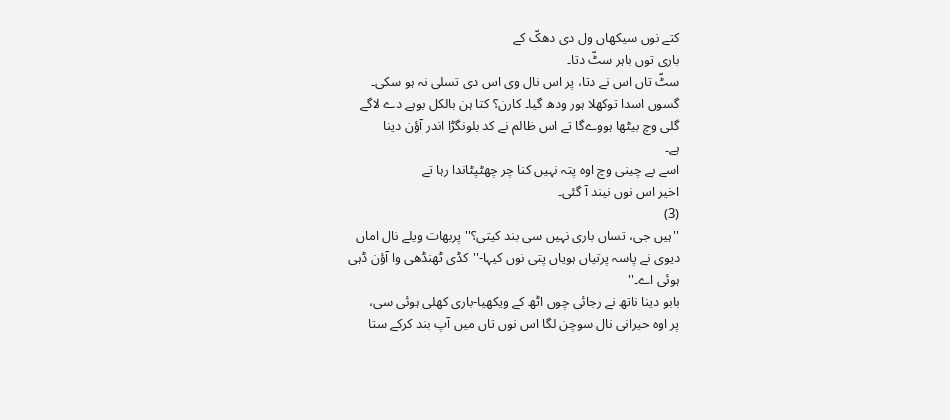کتے نوں سیکھاں ول دی دھکّ کے
باری توں باہر سٹّ دتا۔
سٹّ تاں اس نے دتا، پر اس نال وی اس دی تسلی نہ ہو سکی۔
گسوں اسدا توکھلا ہور ودھ گیا۔ کارن؟ کتا ہن بالکل بوہے دے لاگے
گلی وچ بیٹھا ہووےگا تے اس ظالم نے کد بلونگڑا اندر آؤن دینا
ہے۔
اسے بے چینی وچ اوہ پتہ نہیں کنا چر چھٹپٹاندا رہا تے
اخیر اس نوں نیند آ گئی۔
(3)
''ہیں جی، تساں باری نہیں سی بند کیتی؟'' پربھات ویلے نال اماں
دیوی نے پاسہ پرتیاں ہویاں پتی نوں کیہا-''کڈی ٹھنڈھی وا آؤن ڈہی
ہوئی اے۔''
بابو دینا ناتھ نے رجائی چوں اٹھ کے ویکھیا-باری کھلی ہوئی سی،
پر اوہ حیرانی نال سوچن لگا اس نوں تاں میں آپ بند کرکے ستا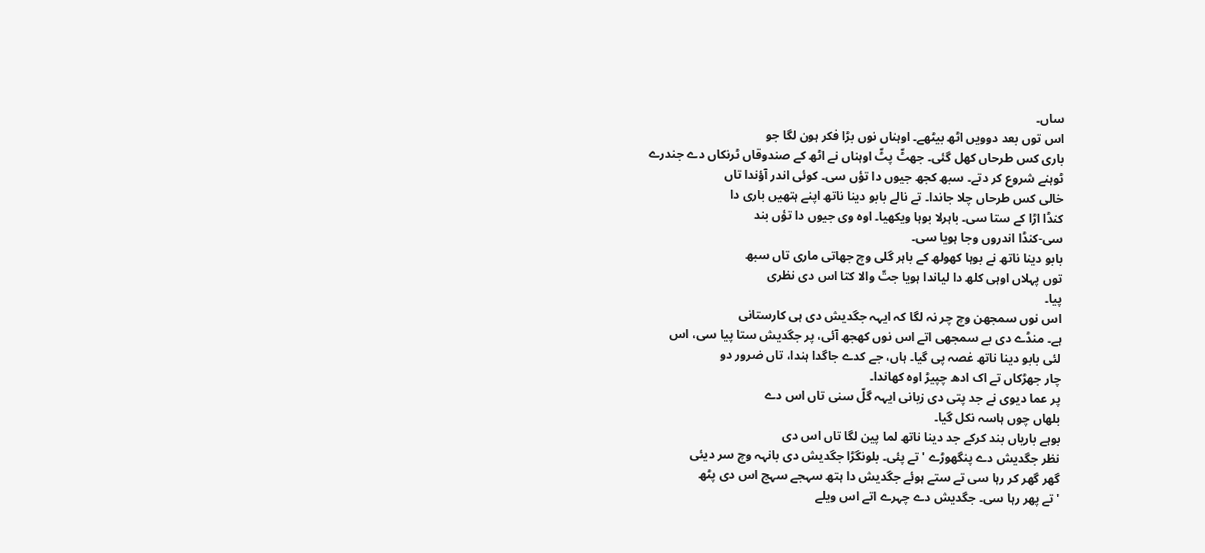ساں۔
اس توں بعد دوویں اٹھ بیٹھے۔ اوہناں نوں بڑا فکر ہون لگا جو
باری کس طرحاں کھل گئی۔ جھٹّ پٹّ اوہناں نے اٹھ کے صندوقاں ٹرنکاں دے جندرے
ٹوہنے شروع کر دتے۔ سبھ کجھ جیوں دا تؤں سی۔ کوئی اندر آؤندا تاں
خالی کس طرحاں چلا جاندا۔ تے نالے بابو دینا ناتھ اپنے ہتھیں باری دا
کنڈا اڑا کے ستا سی۔ باہرلا بوہا ویکھیا۔ اوہ وی جیوں دا تؤں بند
سی-کنڈا اندروں وجا ہویا سی۔
بابو دینا ناتھ نے بوہا کھولھ کے باہر گلی وچ جھاتی ماری تاں سبھ
توں پہلاں اوہی کلھ دا لیاندا ہویا جتّ والا کتا اس دی نظری
پیا۔
اس نوں سمجھن وچ چر نہ لگا کہ ایہہ جگدیش دی ہی کارستانی
ہے۔ منڈے دی بے سمجھی اتے اس نوں کھجھ آئی، پر جگدیش ستا پیا سی، اس
لئی بابو دینا ناتھ غصہ پی گیا۔ ہاں، جے کدے جاگدا ہندا، تاں ضرور دو
چار جھڑکاں تے اک ادھ چپیڑ اوہ کھاندا۔
پر عما دیوی نے جد پتی دی زبانی ایہہ گلّ سنی تاں اس دے
بلھاں چوں ہاسہ نکل گیا۔
بوہے باریاں بند کرکے جد دینا ناتھ لما پین لگا تاں اس دی
نظر جگدیش دے پنگھوڑے 'تے پئی۔ بلونگڑا جگدیش دی بانہہ وچ سر دیئی
گھر گھر کر رہا سی تے ستے ہوئے جگدیش دا ہتھ سہجے سہج اس دی پٹھ
'تے پھر رہا سی۔ جگدیش دے چہرے اتے اس ویلے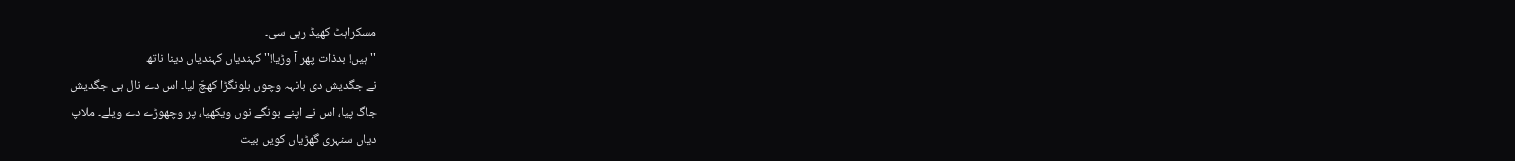مسکراہٹ کھیڈ رہی سی۔
''ہیں! بدذات پھر آ وڑیا!'' کہندیاں کہندیاں دینا ناتھ
نے جگدیش دی بانہہ وچوں بلونگڑا کھچّ لیا۔ اس دے نال ہی جگدیش
جاگ پیا، اس نے اپنے بونگے نوں ویکھیا، پر وچھوڑے دے ویلے۔ ملاپ
دیاں سنہری گھڑیاں کویں بیت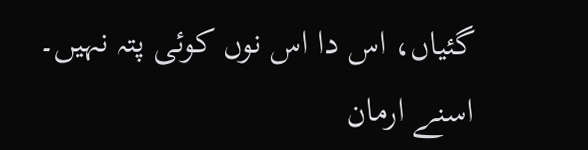گئیاں، اس دا اس نوں کوئی پتہ نہیں۔
اسنے ارمان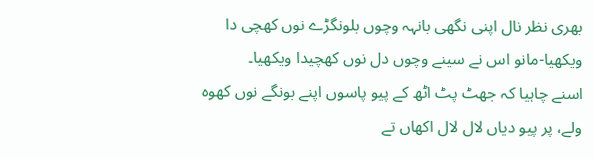بھری نظر نال اپنی نگھی بانہہ وچوں بلونگڑے نوں کھچی دا
ویکھیا-مانو اس نے سینے وچوں دل نوں کھچیدا ویکھیا۔
اسنے چاہیا کہ جھٹ پٹ اٹھ کے پیو پاسوں اپنے بونگے نوں کھوہ
ولے، پر پیو دیاں لال لال اکھاں تے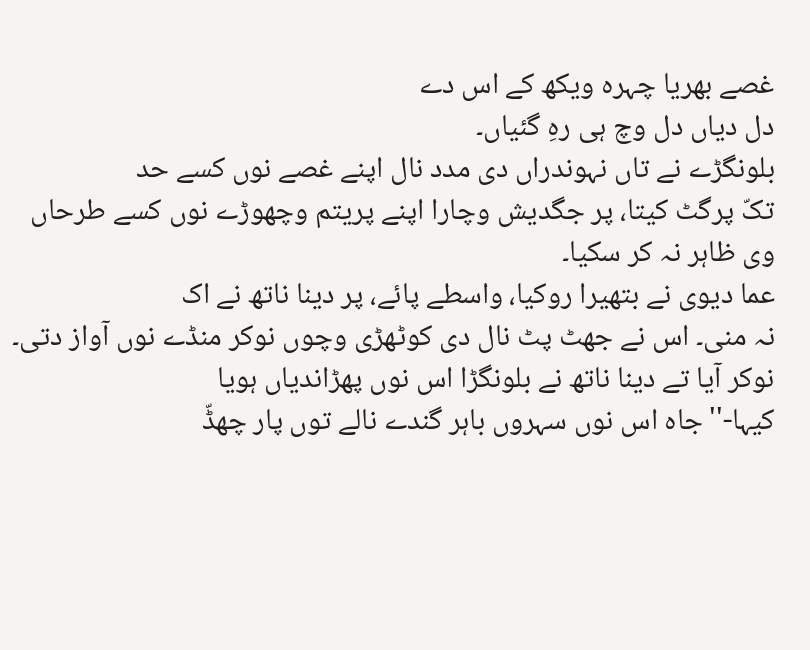غصے بھریا چہرہ ویکھ کے اس دے
دل دیاں دل وچ ہی رہِ گئیاں۔
بلونگڑے نے تاں نہوندراں دی مدد نال اپنے غصے نوں کسے حد
تکّ پرگٹ کیتا، پر جگدیش وچارا اپنے پریتم وچھوڑے نوں کسے طرحاں
وی ظاہر نہ کر سکیا۔
عما دیوی نے بتھیرا روکیا، واسطے پائے، پر دینا ناتھ نے اک
نہ منی۔ اس نے جھٹ پٹ نال دی کوٹھڑی وچوں نوکر منڈے نوں آواز دتی۔
نوکر آیا تے دینا ناتھ نے بلونگڑا اس نوں پھڑاندیاں ہویا
کیہا-''جاہ اس نوں سہروں باہر گندے نالے توں پار چھڈّ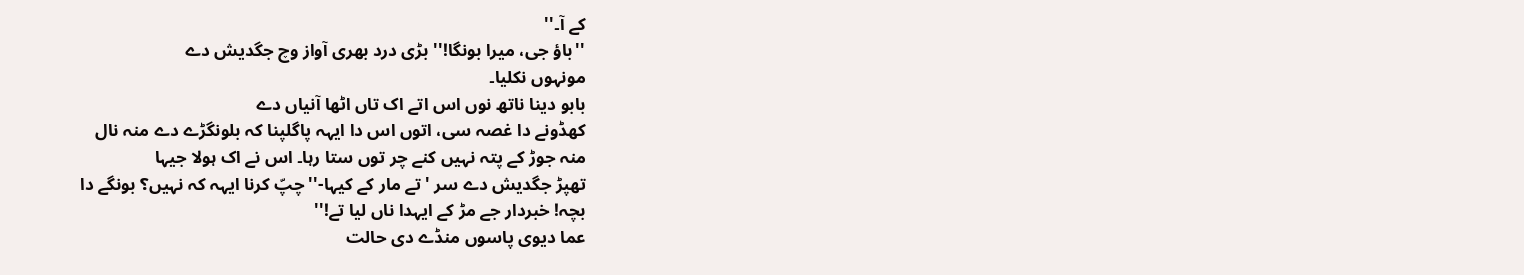کے آ۔''
''باؤ جی، میرا بونگا!'' بڑی درد بھری آواز وچ جگدیش دے
مونہوں نکلیا۔
بابو دینا ناتھ نوں اس اتے اک تاں اٹھا آنیاں دے
کھڈونے دا غصہ سی، اتوں اس دا ایہہ پاگلپنا کہ بلونگڑے دے منہ نال
منہ جوڑ کے پتہ نہیں کنے چر توں ستا رہا۔ اس نے اک ہولا جیہا
تھپڑ جگدیش دے سر 'تے مار کے کیہا-''چپّ کرنا ایہہ کہ نہیں؟ بونگے دا
بچہ! خبردار جے مڑ کے ایہدا ناں لیا تے!''
عما دیوی پاسوں منڈے دی حالت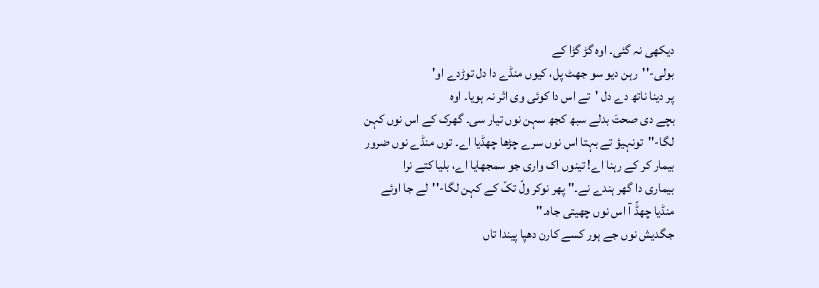دیکھی نہ گئی۔ اوہ گڑ گڑا کے
بولی-''رہن دیو سو جھٹ پل، کیوں منڈے دا دل توڑدے او'
پر دینا ناتھ دے دل 'تے اس دا کوئی وی اثر نہ ہویا۔ اوہ
بچے دی صحتَ بدلے سبھ کجھ سہن نوں تیار سی۔ گھرک کے اس نوں کہن
لگا-''تونہیؤ تے بہتا اس نوں سرے چڑھا چھڈیا اے۔ توں منڈے نوں ضرور
بیمار کر کے رہنا اے! تینوں اک واری جو سمجھایا اے، بلیا کتے نرا
بیماری دا گھر ہندے نے۔'' پھر نوکر ولّ تکّ کے کہن لگا-''لے جا اوئے
منڈیا چھڈّ آ اس نوں چھیتی جاہ۔''
جگدیش نوں جے ہور کسے کارن دھپا پیندا تاں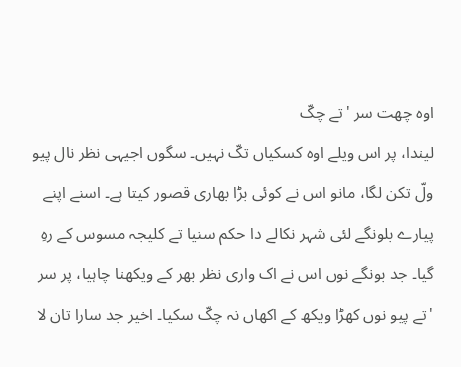اوہ چھت سر 'تے چکّ
لیندا، پر اس ویلے اوہ کسکیاں تکّ نہیں۔ سگوں اجیہی نظر نال پیو
ولّ تکن لگا، مانو اس نے کوئی بڑا بھاری قصور کیتا ہے۔ اسنے اپنے
پیارے بلونگے لئی شہر نکالے دا حکم سنیا تے کلیجہ مسوس کے رہِ
گیا۔ جد بونگے نوں اس نے اک واری نظر بھر کے ویکھنا چاہیا، پر سر
'تے پیو نوں کھڑا ویکھ کے اکھاں نہ چکّ سکیا۔ اخیر جد سارا تان لا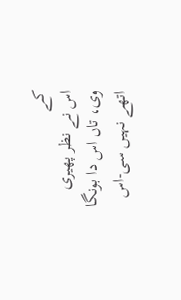کے
اس نے نظر پھیری وی، تاں اس دا بونگا اتھے نہیں سی-اس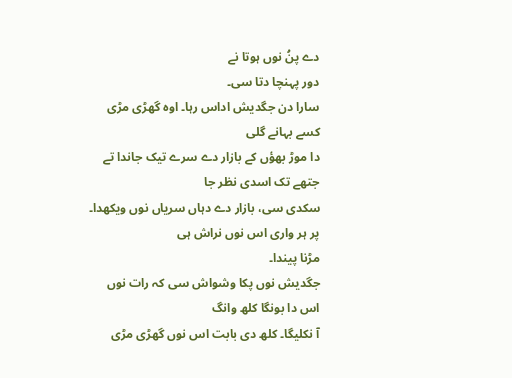دے پنُ نوں ہوتا نے
دور پہنچا دتا سی۔
سارا دن جگدیش اداس رہا۔ اوہ گھڑی مڑی کسے بہانے گلی
دا موڑ بھؤں کے بازار دے سرے تیک جاندا تے جتھے تک اسدی نظر جا
سکدی سی، بازار دے دہاں سریاں نوں ویکھدا۔ پر ہر واری اس نوں نراش ہی
مڑنا پیندا۔
جگدیش نوں پکا وشواش سی کہ رات نوں اس دا بونگا کلھ وانگ
آ نکلیگا۔ کلھ دی بابت اس نوں گھڑی مڑی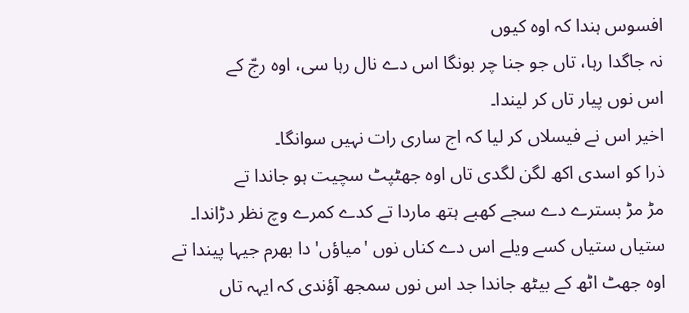افسوس ہندا کہ اوہ کیوں
نہ جاگدا رہا، تاں جو جنا چر بونگا اس دے نال رہا سی، اوہ رجّ کے
اس نوں پیار تاں کر لیندا۔
اخیر اس نے فیسلاں کر لیا کہ اج ساری رات نہیں سوانگا۔
ذرا کو اسدی اکھ لگن لگدی تاں اوہ جھٹپٹ سچیت ہو جاندا تے
مڑ مڑ بسترے دے سجے کھبے ہتھ ماردا تے کدے کمرے وچ نظر دڑاندا۔
ستیاں ستیاں کسے ویلے اس دے کناں نوں 'میاؤں' دا بھرم جیہا پیندا تے
اوہ جھٹ اٹھ کے بیٹھ جاندا جد اس نوں سمجھ آؤندی کہ ایہہ تاں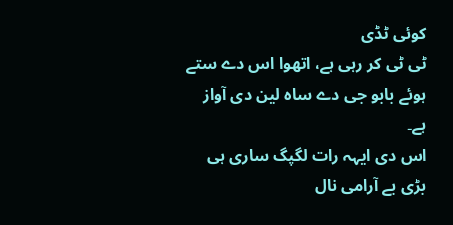کوئی ٹڈی
ٹی ٹی کر رہی ہے، اتھوا اس دے ستے ہوئے بابو جی دے ساہ لین دی آواز ہے۔
اس دی ایہہ رات لگپگ ساری ہی بڑی بے آرامی نال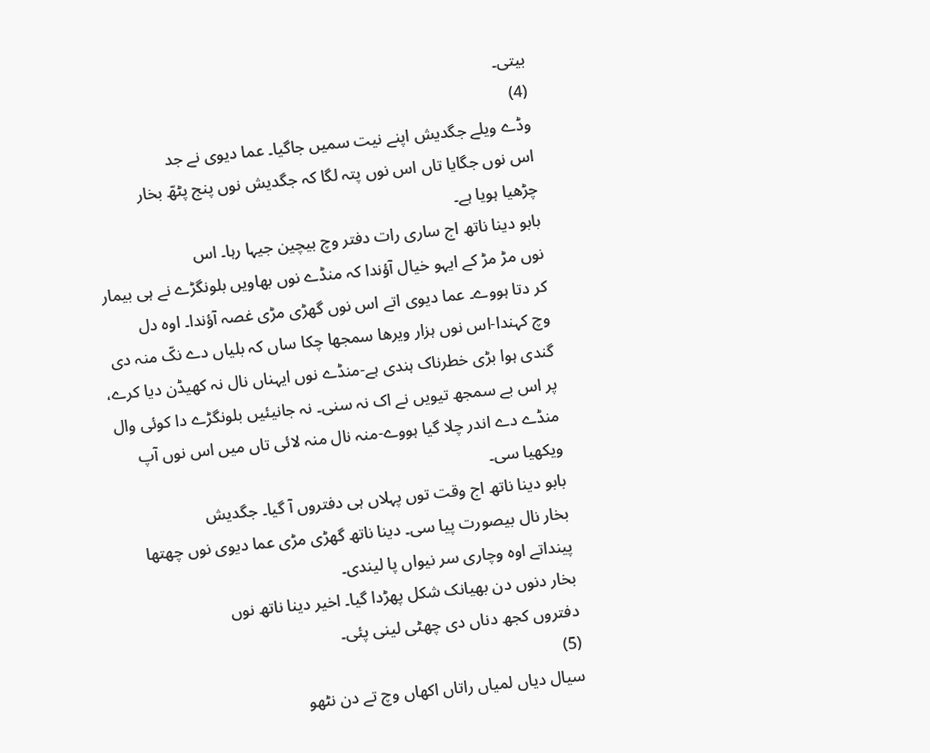بیتی۔
(4)
وڈے ویلے جگدیش اپنے نیت سمیں جاگیا۔ عما دیوی نے جد
اس نوں جگایا تاں اس نوں پتہ لگا کہ جگدیش نوں پنج پٹھّ بخار
چڑھیا ہویا ہے۔
بابو دینا ناتھ اج ساری رات دفتر وچ بیچین جیہا رہا۔ اس
نوں مڑ مڑ کے ایہو خیال آؤندا کہ منڈے نوں بھاویں بلونگڑے نے ہی بیمار
کر دتا ہووے۔ عما دیوی اتے اس نوں گھڑی مڑی غصہ آؤندا۔ اوہ دل
وچ کہندا-اس نوں ہزار ویرھا سمجھا چکا ساں کہ بلیاں دے نکّ منہ دی
گندی ہوا بڑی خطرناک ہندی ہے-منڈے نوں ایہناں نال نہ کھیڈن دیا کرے،
پر اس بے سمجھ تیویں نے اک نہ سنی۔ نہ جانیئیں بلونگڑے دا کوئی وال
منڈے دے اندر چلا گیا ہووے-منہ نال منہ لائی تاں میں اس نوں آپ
ویکھیا سی۔
بابو دینا ناتھ اج وقت توں پہلاں ہی دفتروں آ گیا۔ جگدیش
بخار نال بیصورت پیا سی۔ دینا ناتھ گھڑی مڑی عما دیوی نوں چھتھا
پینداتے اوہ وچاری سر نیواں پا لیندی۔
بخار دنوں دن بھیانک شکل پھڑدا گیا۔ اخیر دینا ناتھ نوں
دفتروں کجھ دناں دی چھٹی لینی پئی۔
(5)
سیال دیاں لمیاں راتاں اکھاں وچ تے دن نٹھو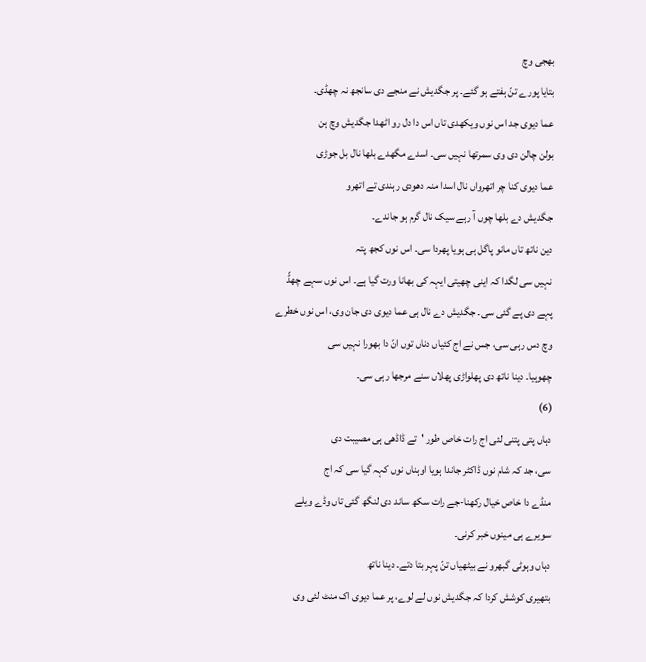بھجی وچ
بتایا پورے تنّ ہفتے ہو گئے۔ پر جگدیش نے منجے دی سانجھ نہ چھڈی۔
عما دیوی جد اس نوں ویکھدی تاں اس دا دل رو اٹھدا جگدیش وچ ہن
بولن چالن دی وی سمرتھا نہیں سی۔ اسدے مگھدے بلھا نال بل جوڑی
عما دیوی کنا چر اتھرواں نال اسدا منہ دھودی رہندی تے اتھرو
جگدیش دے بلھا چوں آ رہے سیک نال گرم ہو جاندے۔
دین ناتھ تاں مانو پاگل ہی ہویا پھردا سی۔ اس نوں کجھ پتہ
نہیں سی لگدا کہ اینی چھیتی ایہہ کی بھانا ورت گیا ہے۔ اس نوں سہے چھڈّ
پہے دی پے گئی سی۔ جگدیش دے نال ہی عما دیوی دی جان وی، اس نوں خطرے
وچ دس رہی سی، جس نے اج کئیاں دناں توں انّ دا بھورا نہیں سی
چھوہیا۔ دینا ناتھ دی پھلواڑی پھلاں سنے مرجھا رہی سی۔
(6)
دہاں پتی پتنی لئی اج رات خاص طور 'تے ڈاڈھی ہی مصیبت دی
سی، جد کہ شام نوں ڈاکٹر جاندا ہویا اوہناں نوں کہہ گیا سی کہ اج
منڈے دا خاص خیال رکھنا-جے رات سکھ ساند دی لنگھ گئی تاں وڈے ویلے
سویرے ہی مینوں خبر کرنی۔
دہاں وہوٹی گبھرو نے بیٹھیاں تنّ پہر بتا دتے۔ دینا ناتھ
بتھیری کوشش کردا کہ جگدیش نوں لے لوے، پر عما دیوی اک منٹ لئی وی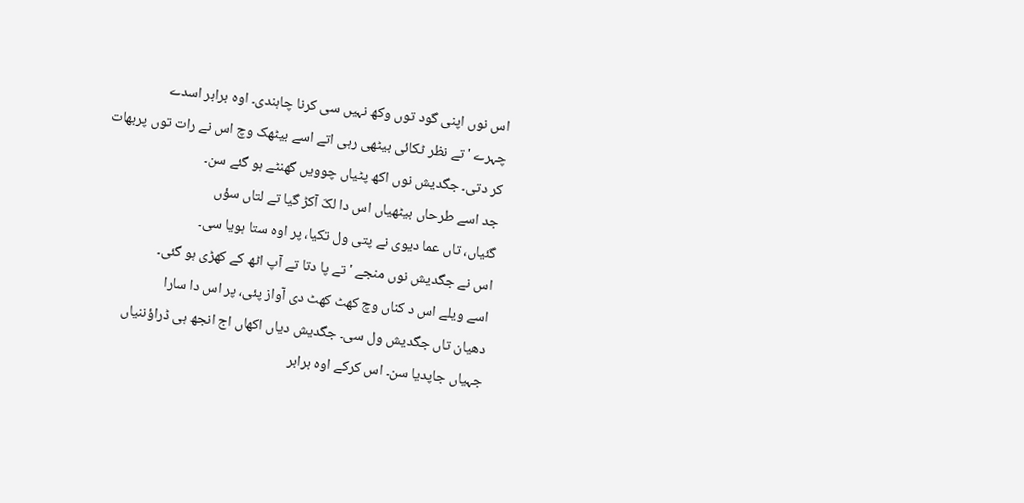اس نوں اپنی گود توں وکھ نہیں سی کرنا چاہندی۔ اوہ برابر اسدے
چہرے 'تے نظر ٹکائی بیٹھی رہی اتے اسے بیٹھک وچ اس نے رات توں پربھات
کر دتی۔ جگدیش نوں اکھ پٹیاں چوویں گھنٹے ہو گئے سن۔
جد اسے طرحاں بیٹھیاں اس دا لکّ آکڑ گیا تے لتاں سؤں
گئیاں، تاں عما دیوی نے پتی ول تکیا، پر اوہ ستا ہویا سی۔
اس نے جگدیش نوں منجے 'تے پا دتا تے آپ اٹھ کے کھڑی ہو گئی۔
اسے ویلے اس د کناں وچ کھٹ کھٹ دی آواز پئی، پر اس دا سارا
دھیان تاں جگدیش ول سی۔ جگدیش دیاں اکھاں اج انجھ ہی ڈراؤننیاں
جہیاں جاپدیا سن۔ اس کرکے اوہ برابر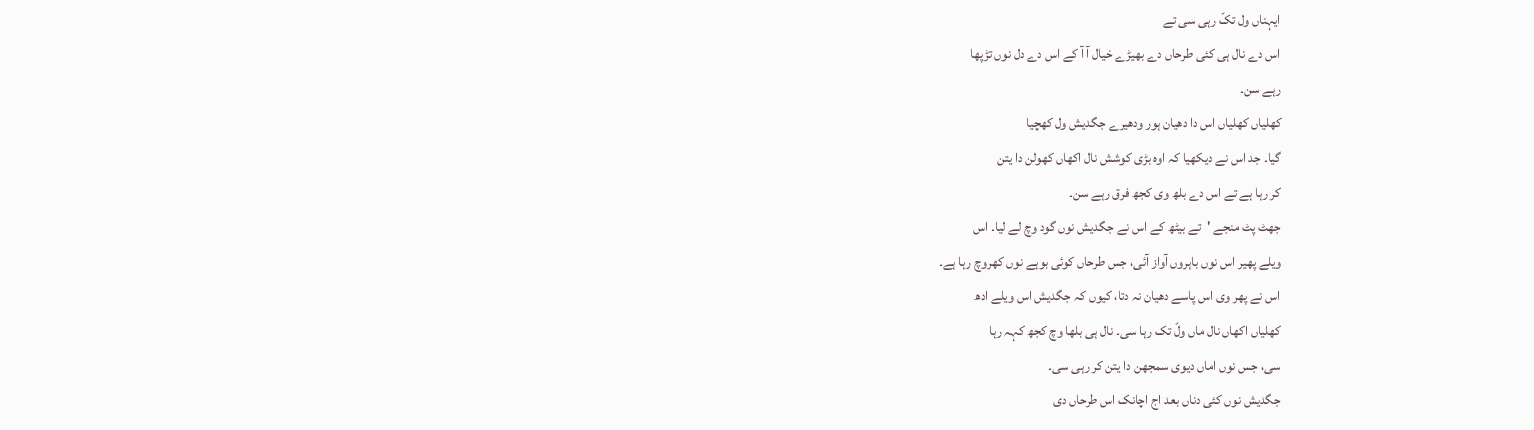ایہناں ول تکّ رہی سی تے
اس دے نال ہی کئی طرحاں دے بھیڑے خیال آ آ کے اس دے دل نوں تڑپھا
رہے سن۔
کھلیاں کھلیاں اس دا دھیان ہور ودھیرے جگدیش ول کھچیا
گیا۔ جد اس نے دیکھیا کہ اوہ بڑی کوشش نال اکھاں کھولن دا یتن
کر رہا ہے تے اس دے بلھ وی کجھ فرق رہے سن۔
جھٹ پٹ منجے 'تے بیٹھ کے اس نے جگدیش نوں گود وچ لے لیا۔ اس
ویلے پھیر اس نوں باہروں آواز آئی، جس طرحاں کوئی بوہے نوں کھروچ رہا ہے۔
اس نے پھر وی اس پاسے دھیان نہ دتا، کیوں کہ جگدیش اس ویلے ادھ
کھلیاں اکھاں نال ماں ولّ تک رہا سی۔ نال ہی بلھا وچ کجھ کہہ رہا
سی، جس نوں اماں دیوی سمجھن دا یتن کر رہی سی۔
جگدیش نوں کئی دناں بعد اج اچانک اس طرحاں دی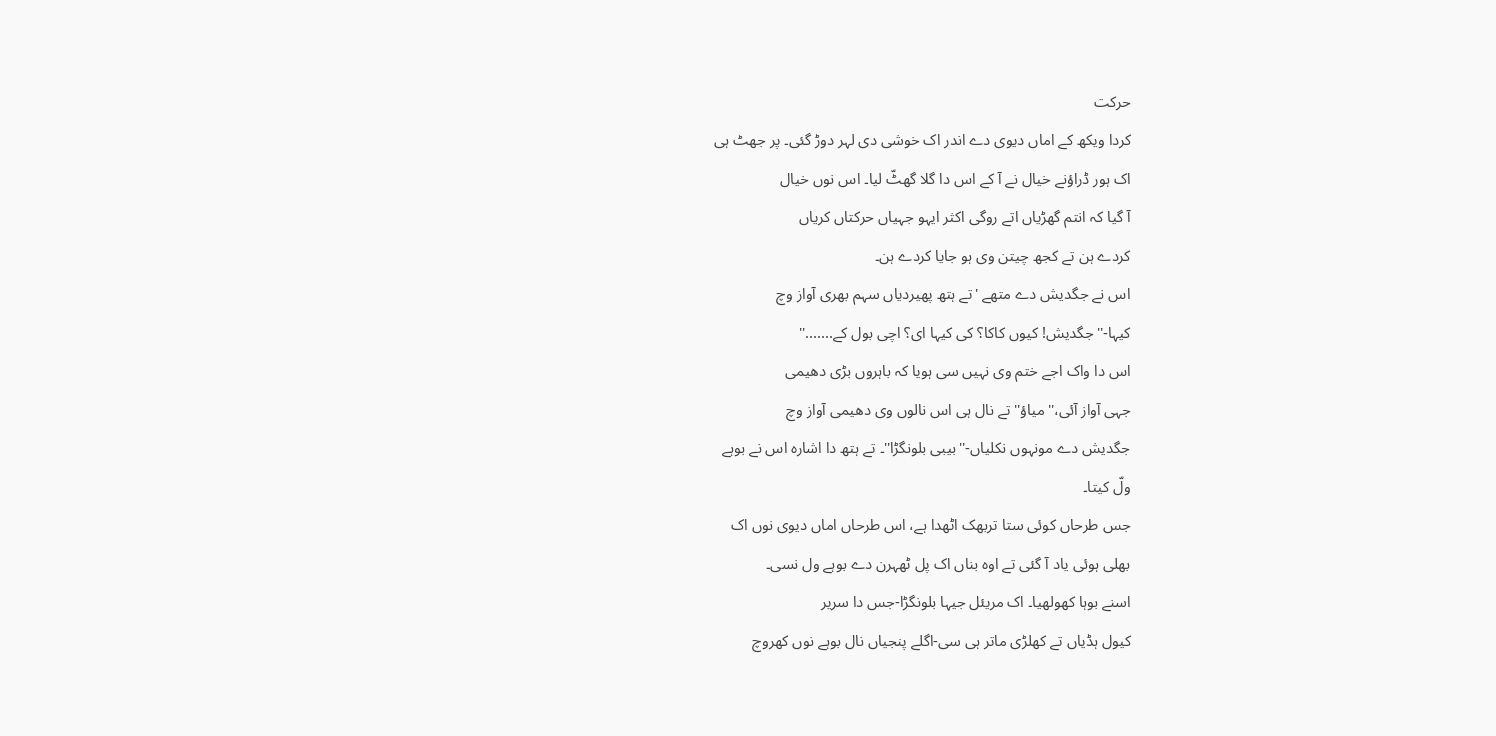حرکت
کردا ویکھ کے اماں دیوی دے اندر اک خوشی دی لہر دوڑ گئی۔ پر جھٹ ہی
اک ہور ڈراؤنے خیال نے آ کے اس دا گلا گھٹّ لیا۔ اس نوں خیال
آ گیا کہ انتم گھڑیاں اتے روگی اکثر ایہو جہیاں حرکتاں کریاں
کردے ہن تے کجھ چیتن وی ہو جایا کردے ہن۔
اس نے جگدیش دے متھے 'تے ہتھ پھیردیاں سہم بھری آواز وچ
کیہا-''جگدیش! کیوں کاکا؟ کی کیہا ای؟ اچی بول کے.......''
اس دا واک اجے ختم وی نہیں سی ہویا کہ باہروں بڑی دھیمی
جہی آواز آئی،''میاؤ'' تے نال ہی اس نالوں وی دھیمی آواز وچ
جگدیش دے مونہوں نکلیاں-''بیبی بلونگڑا''۔ تے ہتھ دا اشارہ اس نے بوہے
ولّ کیتا۔
جس طرحاں کوئی ستا تربھک اٹھدا ہے، اس طرحاں اماں دیوی نوں اک
بھلی ہوئی یاد آ گئی تے اوہ بناں اک پل ٹھہرن دے بوہے ول نسی۔
اسنے بوہا کھولھیا۔ اک مریئل جیہا بلونگڑا-جس دا سریر
کیول ہڈیاں تے کھلڑی ماتر ہی سی-اگلے پنجیاں نال بوہے نوں کھروچ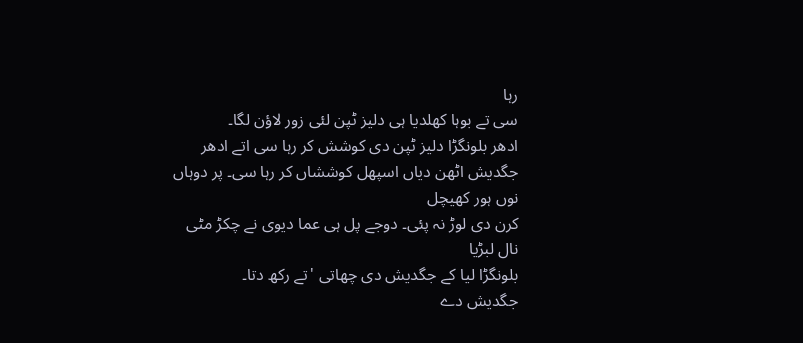رہا
سی تے بوہا کھلدیا ہی دلیز ٹپن لئی زور لاؤن لگا۔
ادھر بلونگڑا دلیز ٹپن دی کوشش کر رہا سی اتے ادھر
جگدیش اٹھن دیاں اسپھل کوششاں کر رہا سی۔ پر دوہاں نوں ہور کھیچل
کرن دی لوڑ نہ پئی۔ دوجے پل ہی عما دیوی نے چکڑ مٹی نال لبڑیا
بلونگڑا لیا کے جگدیش دی چھاتی 'تے رکھ دتا۔
جگدیش دے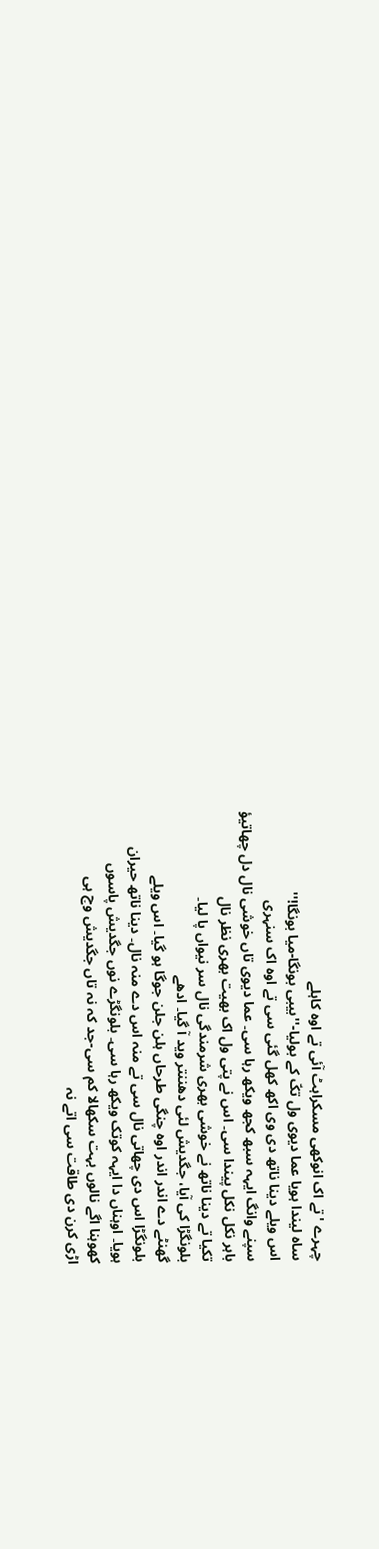چہرے 'تے اک انوکھی مسکراہٹ آئی تے اوہ کاہلے
ساہ لیندا ہویا عما دیوی ول تکّ کے بولیا-''بیبی بونگا-میا بونگا!''
اس ویلے دینا ناتھ دی وی اکھ کھل گئی سی تے اوہ اک سنہری
سپنے وانگ ایہہ سبھ کجھ ویکھ رہا سی۔ عما دیوی تاں خوشی نال دل چھاتیؤ
باہر نکل نکل پیندا سی۔ اس نے پتی ول اک بھیت بھری نظر نال
تکیا تے دینا ناتھ نے خوشی بھری شرمندگی نال سر نیواں پا لیا۔
بلونگڑا کی آیا، جگدیش لئی دھننتر وید آ گیا۔ ادھے
گھنٹے دے اندر اندر اوہ چنگی طرحاں ہلن جلن جوگا ہو گیا۔ اس ویلے
بلونگڑا اس دی چھاتی نال سی تے منہ اس دے منہ نال۔ دینا ناتھ حیران
ہویا۔ اوہناں دا ایہہ کوتک ویکھ رہا سی۔ بلونگڑے نوں جگدیش پاسوں
کھوہنا اگے نالوں بہت سکھالا کم سی-جد کہ نہ تاں جگدیش وچ ہی
اڑی کرن دی طاقت سی اتے نہ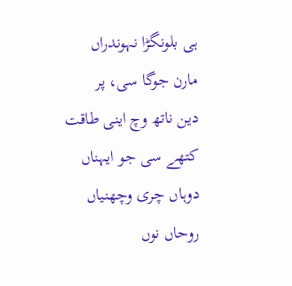ہی بلونگڑا نہوندراں مارن جوگا سی، پر
دین ناتھ وچ اینی طاقت کتھے سی جو ایہناں دوہاں چری وچھنیاں روحاں نوں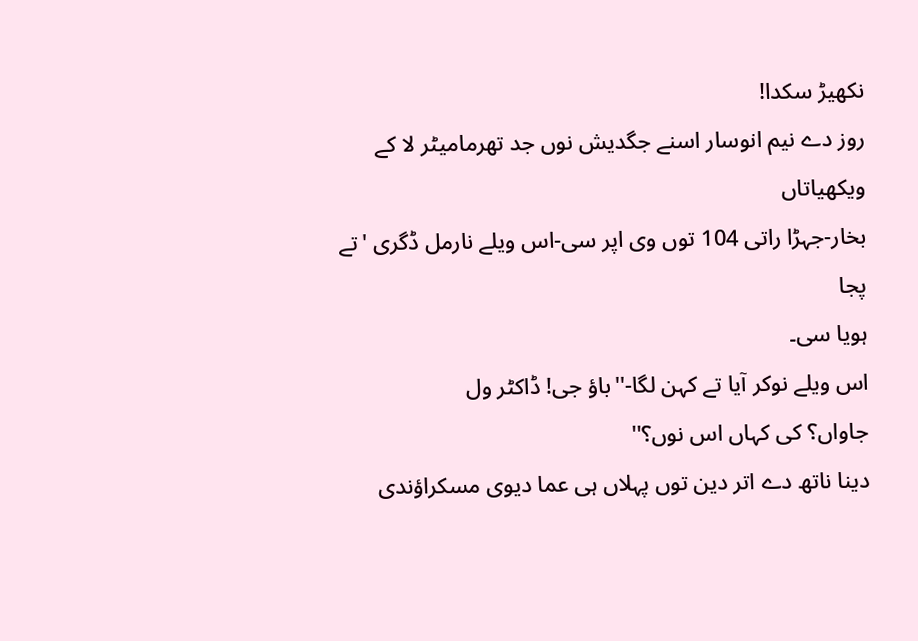نکھیڑ سکدا!
روز دے نیم انوسار اسنے جگدیش نوں جد تھرمامیٹر لا کے ویکھیاتاں
بخار-جہڑا راتی 104 توں وی اپر سی-اس ویلے نارمل ڈگری 'تے پجا
ہویا سی۔
اس ویلے نوکر آیا تے کہن لگا-''باؤ جی! ڈاکٹر ول
جاواں؟ کی کہاں اس نوں؟''
دینا ناتھ دے اتر دین توں پہلاں ہی عما دیوی مسکراؤندی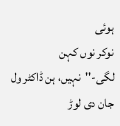ہوئی
نوکر نوں کہن لگی-''نہیں، ہن ڈاکٹر ول جان دی لوڑ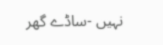نہیں -ساڈے گھر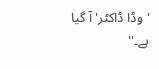'وڈا ڈاکٹر' آ گیا ہے۔''